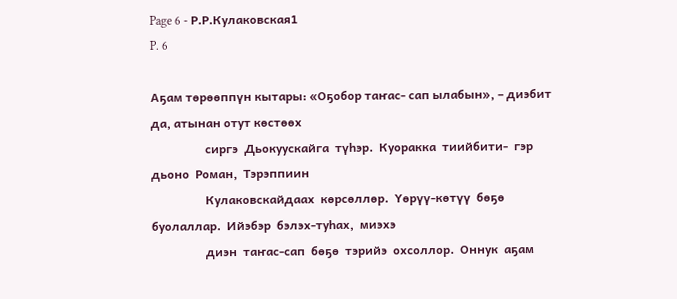Page 6 - Р.Р.Кулаковская1
P. 6

Аҕам төрөөппүн кытары: «Оҕобор таҥас- сап ылабын», – диэбит да, атынан отут көстөөх
                  сиргэ  Дьокуускайга  түһэр.  Куоракка  тиийбити-  гэр  дьоно  Роман,  Тэрэппиин
                  Кулаковскайдаах  көрсөллөр.  Үөрүү-көтүү  бөҕө  буолаллар.  Ийэбэр  бэлэх-туһах,  миэхэ
                  диэн  таҥас-сап  бөҕө  тэрийэ  охсоллор.  Оннук  аҕам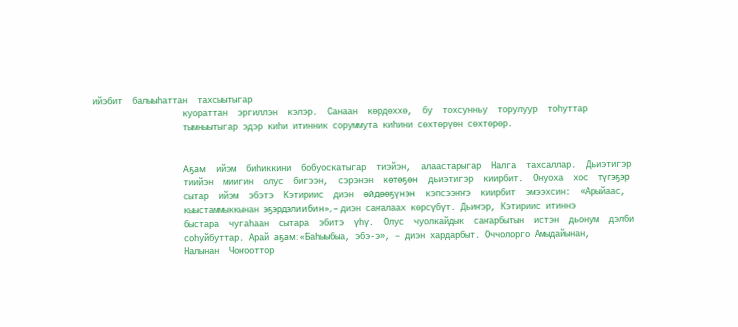ийэбит  балыыһаттан  тахсыытыгар
                  куораттан  эргиллэн  кэлэр.  Санаан  көрдөххө,  бу  тохсунньу  торулуур  тоһуттар
                  тымныытыгар эдэр киһи итинник соруммута киһини сөхтөрүөн сөхтөрөр.


                  Аҕам  ийэм  биһиккини  бобуоскатыгар  тиэйэн,  алаастарыгар  Налга  тахсаллар.  Дьиэтигэр
                  тиийэн  миигин  олус  бигээн,  сэрэнэн  көтөҕөн  дьиэтигэр  киирбит.  Онуоха  хос  түгэҕэр
                  сытар  ийэм  эбэтэ  Кэтириис  диэн  өйдөөҕүнэн  кэпсээҥҥэ  киирбит  эмээхсин:  «Арыйаас,
                  кыыстаммыккынан эҕэрдэлиибин», – диэн саҥалаах көрсүбүт. Дьиҥэр, Кэтириис итиннэ
                  быстара  чугаһаан  сытара  эбитэ  үһү.  Олус  чуолкайдык  саҥарбытын  истэн  дьонум  дэлби
                  соһуйбуттар. Арай аҕам: «Баһыыбыа, эбэ-э», – диэн хардарбыт. Оччолорго Амыдайынан,
                  Налынан  Чоҥооттор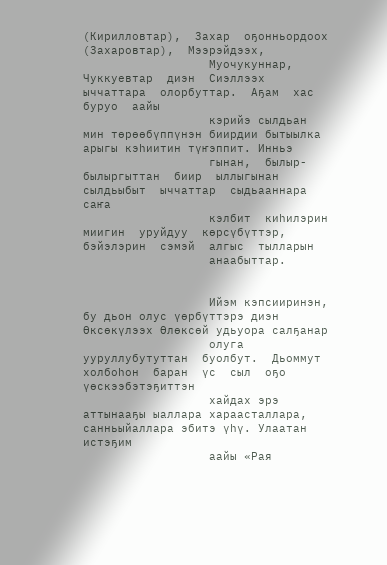(Кирилловтар),  Захар  оҕонньордоох  (Захаровтар),  Мээрэйдээх,
                  Муочукуннар,  Чуккуевтар  диэн  Сиэллээх  ыччаттара  олорбуттар.  Аҕам  хас  буруо  аайы
                  кэрийэ сылдьан мин төрөөбүппүнэн биирдии бытыылка арыгы кэһиитин түҥэппит. Инньэ
                  гынан,  былыр-былыргыттан  биир  ыллыгынан  сылдьыбыт  ыччаттар  сыдьааннара  саҥа
                  кэлбит  киһилэрин  миигин  уруйдуу  көрсүбүттэр,  бэйэлэрин  сэмэй  алгыс  тылларын
                  анаабыттар.


                  Ийэм кэпсииринэн, бу дьон олус үөрбүттэрэ диэн Өксөкүлээх Өлөксөй удьуора салҕанар
                  олуга  ууруллубутуттан  буолбут.  Дьоммут  холбоһон  баран  үс  сыл  оҕо  үөскээбэтэҕиттэн
                  хайдах эрэ аттынааҕы ыаллара хараасталлара, санньыйаллара эбитэ үһү. Улаатан истэҕим
                  аайы «Рая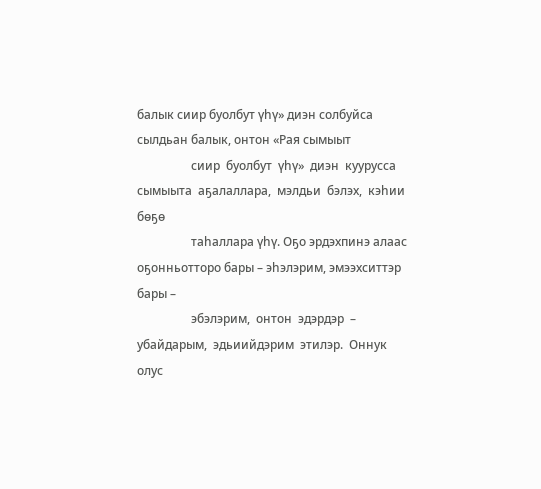балык сиир буолбут үһү» диэн солбуйса сылдьан балык, онтон «Рая сымыыт
                  сиир  буолбут  үһү»  диэн  куурусса  сымыыта  аҕалаллара,  мэлдьи  бэлэх,  кэһии  бөҕө
                  таһаллара үһү. Оҕо эрдэхпинэ алаас оҕонньотторо бары – эһэлэрим, эмээхситтэр бары –
                  эбэлэрим,  онтон  эдэрдэр  –  убайдарым,  эдьиийдэрим  этилэр.  Оннук  олус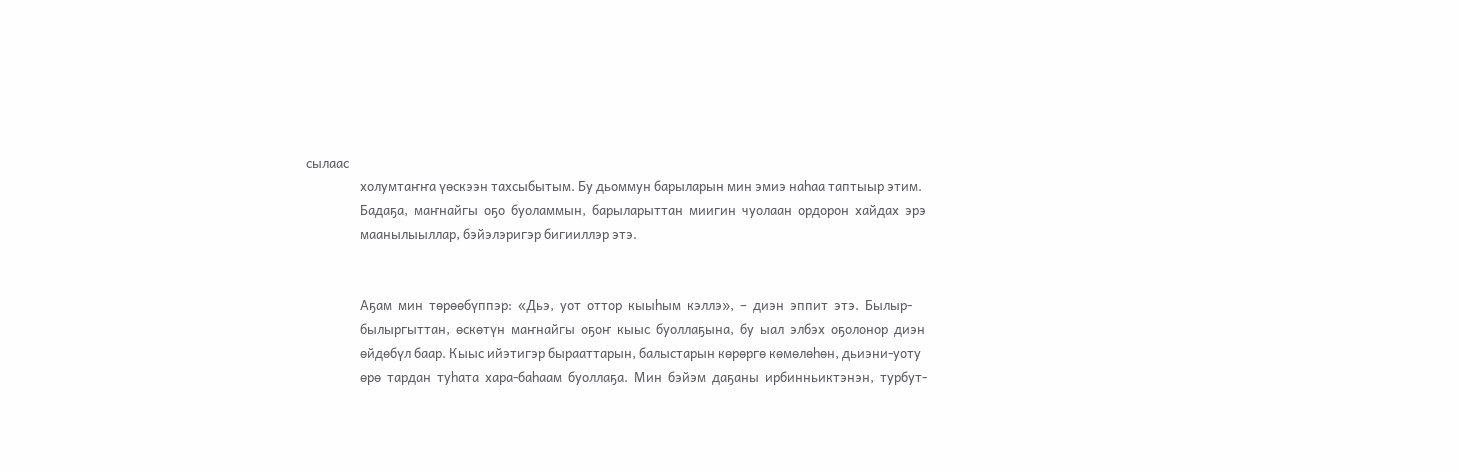сылаас
                  холумтаҥҥа үөскээн тахсыбытым. Бу дьоммун барыларын мин эмиэ наһаа таптыыр этим.
                  Бадаҕа,  маҥнайгы  оҕо  буоламмын,  барыларыттан  миигин  чуолаан  ордорон  хайдах  эрэ
                  маанылыыллар, бэйэлэригэр бигииллэр этэ.


                  Аҕам  мин  төрөөбүппэр:  «Дьэ,  уот  оттор  кыыһым  кэллэ»,  –  диэн  эппит  этэ.  Былыр-
                  былыргыттан,  өскөтүн  маҥнайгы  оҕоҥ  кыыс  буоллаҕына,  бу  ыал  элбэх  оҕолонор  диэн
                  өйдөбүл баар. Кыыс ийэтигэр бырааттарын, балыстарын көрөргө көмөлөһөн, дьиэни-уоту
                  өрө  тардан  туһата  хара-баһаам  буоллаҕа.  Мин  бэйэм  даҕаны  ирбинньиктэнэн,  турбут-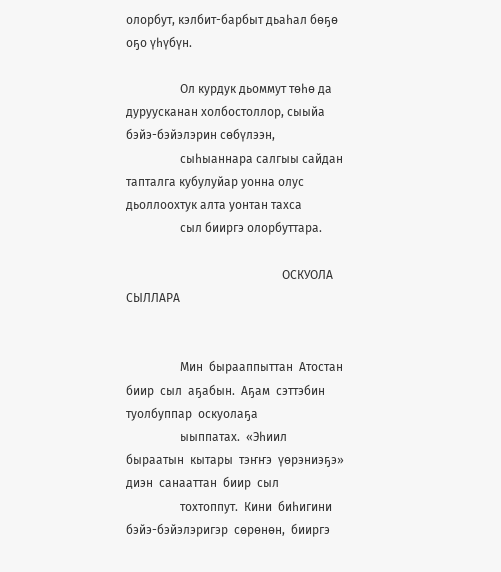олорбут, кэлбит-барбыт дьаһал бөҕө оҕо үһүбүн.

                  Ол курдук дьоммут төһө да дуруусканан холбостоллор, сыыйа бэйэ-бэйэлэрин сөбүлээн,
                  сыһыаннара салгыы сайдан тапталга кубулуйар уонна олус дьоллоохтук алта уонтан тахса
                  сыл бииргэ олорбуттара.

                                                    ОСКУОЛА СЫЛЛАРА


                  Мин  бырааппыттан  Атостан  биир  сыл  аҕабын.  Аҕам  сэттэбин  туолбуппар  оскуолаҕа
                  ыыппатах.  «Эһиил  быраатын  кытары  тэҥҥэ  үөрэниэҕэ»  диэн  санааттан  биир  сыл
                  тохтоппут.  Кини  биһигини  бэйэ-бэйэлэригэр  сөрөнөн,  бииргэ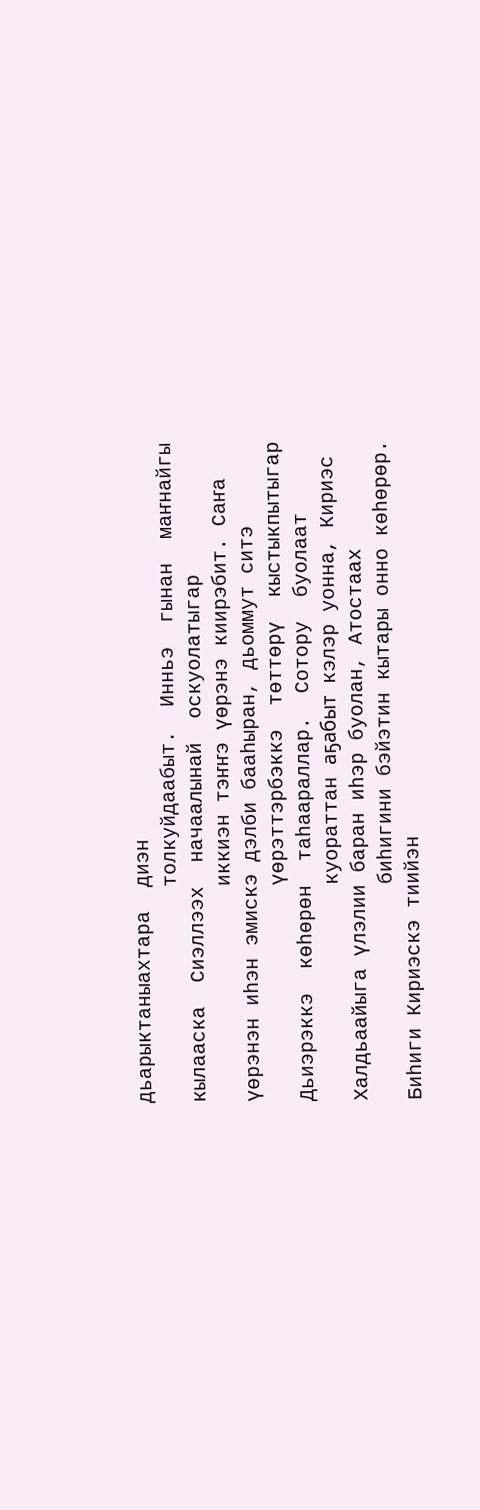дьарыктаныахтара  диэн
                  толкуйдаабыт.  Инньэ  гынан  маҥнайгы  кылааска  Сиэллээх  начаалынай  оскуолатыгар
                  иккиэн тэҥҥэ үөрэнэ киирэбит. Саҥа үөрэнэн иһэн эмискэ дэлби бааһыран, дьоммут ситэ
                  үөрэттэрбэккэ  төттөрү  кыстыкпытыгар  Дьиэрэккэ  көһөрөн  таһаараллар.  Сотору  буолаат
                  куораттан аҕабыт кэлэр уонна, Кириэс Халдьаайыга үлэлии баран иһэр буолан, Атостаах
                  биһигини бэйэтин кытары онно көһөрөр. Биһиги Кириэскэ тиийэн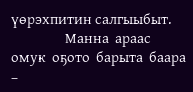үөрэхпитин салгыыбыт.
                  Манна  араас  омук  оҕото  барыта  баара  –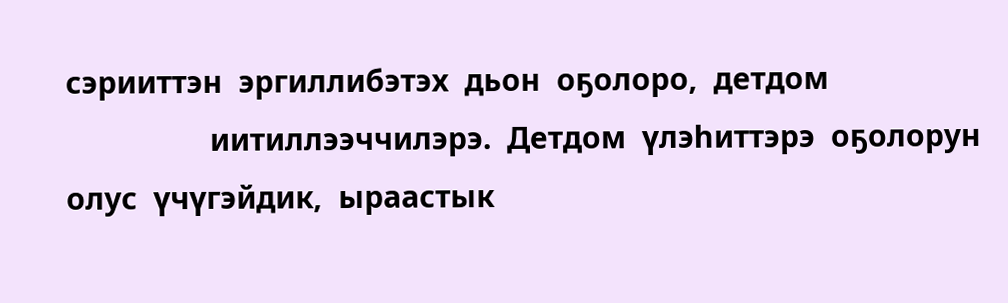сэрииттэн  эргиллибэтэх  дьон  оҕолоро,  детдом
                  иитиллээччилэрэ.  Детдом  үлэһиттэрэ  оҕолорун  олус  үчүгэйдик,  ыраастык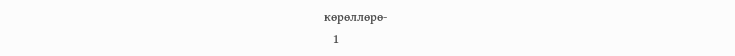көрөллөрө-
   1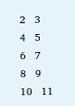2   3   4   5   6   7   8   9   10   11